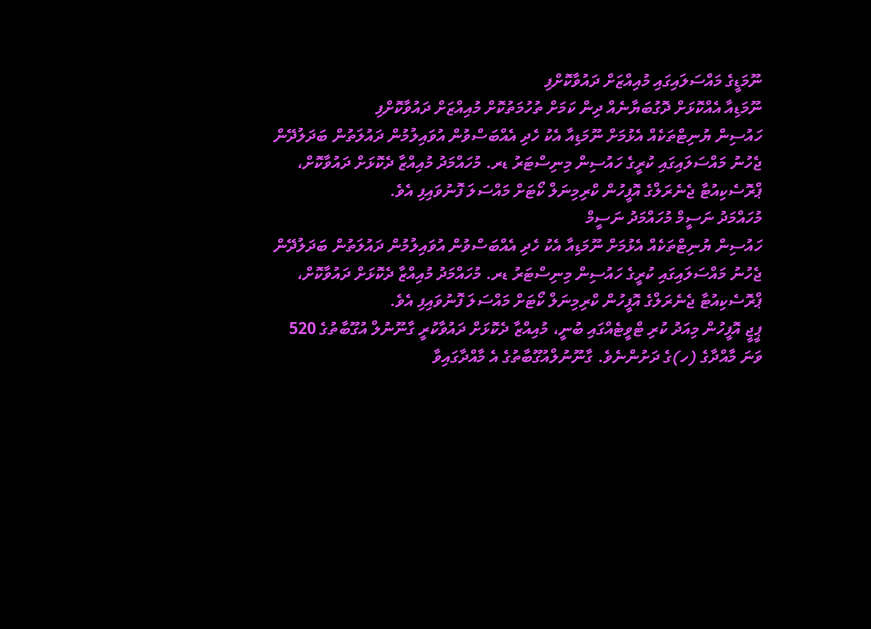ނޫމަޑީގެ މައްސަލައިގައި މުއިއްޒަށް ދައުވާކޮށްފި
ނޫމަޑިއާ އެއްކޮޅަށް ދޮގުބަޔާނެއް ދިން ކަމަށް ތުހުމަތުކޮށް މުއިއްޒަށް ދައުވާކޮށްފި
ހައުސިން ޔުނިޓްތަކެއް އެޅުމަށް ނޫމަޑިއާ އެކު ހެދި އެއްބަސްވުން އުވައިލުމުން ދައުލަތުން ބަދަލުދޭން ޖެހުނު މައްސަލައިގައި ކުރީގެ ހައުސިން މިނިސްޓަރު ޑރ. މުހައްމަދު މުއިއްޒާ ދެކޮޅަށް ދައުވާކޮށް، ޕްރޮސެކިއުޓާ ޖެނެރަލްގެ އޮފީހުން ކްރިމިނަލް ކޯޓަށް މައްސަލަ ފޮނުވައިފި އެވެ.
މުހައްމަދު ނަސީމް މުހައްމަދު ނަސީމް
ހައުސިން ޔުނިޓްތަކެއް އެޅުމަށް ނޫމަޑިއާ އެކު ހެދި އެއްބަސްވުން އުވައިލުމުން ދައުލަތުން ބަދަލުދޭން ޖެހުނު މައްސަލައިގައި ކުރީގެ ހައުސިން މިނިސްޓަރު ޑރ. މުހައްމަދު މުއިއްޒާ ދެކޮޅަށް ދައުވާކޮށް، ޕްރޮސެކިއުޓާ ޖެނެރަލްގެ އޮފީހުން ކްރިމިނަލް ކޯޓަށް މައްސަލަ ފޮނުވައިފި އެވެ.
ޕީޖީ އޮފީހުން މިއަދު ކުރި ޓްވީޓެއްގައި ބުނީ، މުއިއްޒާ ދެކޮޅަށް ދައުވާކުރީ ގާނޫނުލް އުގޫބާތުގެ 520 ވަނަ މާއްދާގެ (ހ)ގެ ދަށުންނެވެ. ގާނޫނުލްއުގޫބާތުގެ އެ މާއްދާގައިވާ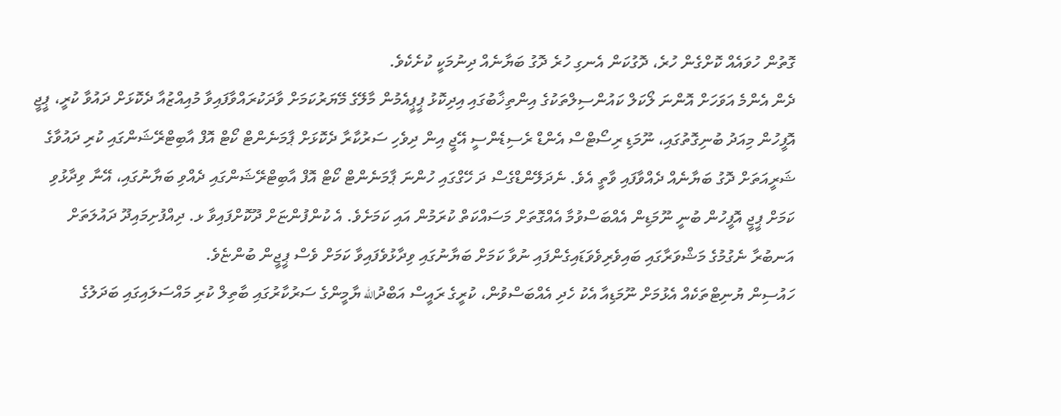ގޮތުން ހުވައެއް ކޮށްގެން ހުރެ، ދޮގުކަން އެނގި ހުރެ ދޮގު ބަޔާނެއް ދިނުމަކީ ކުށެކެވެ.
ދެން އެންމެ އަވަހަށް އޮންނަ ލޯކަލް ކައުންސިލްތަކުގެ އިންތިޚާބުގައި އިދިކޮޅު ޕީޕީއެމުން މާލޭގެ މޭޔަރުކަމަށް ވާދަކުރައްވާފައިވާ މުއިއްޒުއާ ދެކޮޅަށް ދައުވާ ކުރީ، ޕީޖީ އޮފީހުން މިއަދު ބުނިގޮތުގައި، ނޫމަޑި ރިސޯޓްސް އެންޑް ރެސިޑެންސީ އޭޖީ އިން ދިވެހި ސަރުކާރާ ދެކޮޅަށް ޕާމަނެންޓް ކޯޓް އޮފް އާބިޓްރޭޝަންގައި ކުރި ދައުވާގެ ޝަރީއަތަށް ދޮގު ބަޔާނެއް ދެއްވާފައި ވާތީ އެވެ. ނެދަލޭންޑްގެސް ދަ ހޭގްގައި ހުންނަ ޕާމަނެންޓް ކޯޓް އޮފް އާބިޓްރޭޝަންގައި ދެއްވި ބަޔާނުގައި، އޭނާ ވިދާޅުވި ކަމަށް ޕީޖީ އޮފީހުން ބުނީ ނޫމަޑިން އެއްބަސްވުމާ އެއްގޮތަށް މަސައްކަތް ކުރަމުން އައި ކަމަށެވެ. އެ ކުންފުންޏަށް ދޫކޮށްފައިވާ ޅ. ދިއްފުށިމައިދޫ ދައުލަތަށް އަނބުރާ ނެގުމުގެ މަޝްވަރާގައި ބައިވެރިވެވަޑައިގެންފައި ނުވާ ކަމަށް ބަޔާނުގައި ވިދާޅުވެފައިވާ ކަމަށް ވެސް ޕީޖީން ބުންޏެވެ.
ހައުސިން ޔުނިޓްތަކެއް އެޅުމަށް ނޫމަޑިއާ އެކު ހެދި އެއްބަސްވުން، ކުރީގެ ރައީސް އަބްދުالله ޔާމީންގެ ސަރުކާރުގައި ބާތިލް ކުރި މައްސަލައިގައި ބަދަލުގެ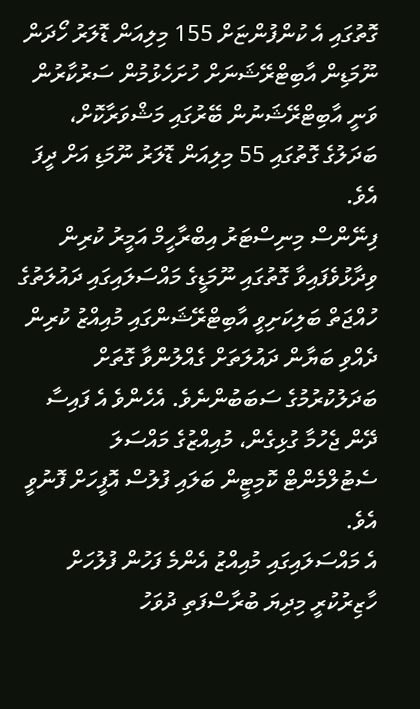ގޮތުގައި އެ ކުންފުންޏަށް 155 މިލިއަން ޑޮލަރު ހޯދަން ނޫމަޑިން އާބިޓްރޭޝަނަށް ހުށަހެޅުމުން ސަރުކާރުން ވަނީ އާބިޓްރޭޝަނުން ބޭރުގައި މަޝްވަރާކޮށް، ބަދަލުގެ ގޮތުގައި 55 މިލިއަން ޑޮލަރު ނޫމަޑި އަށް ދީފަ އެވެ.
ފިނޭންސް މިނިސްޓަރު އިބްރާހީމް އަމީރު ކުރިން ވިދާޅުވެފައިވާ ގޮތުގައި ނޫމަޑީގެ މައްސަލައިގައި ދައުލަތުގެ ހުއްޖަތް ބަލިކަށިވީ އާބިޓްރޭޝަންގައި މުއިއްޒު ކުރިން ދެއްވި ބަޔާން ދައުލަތަށް ގެއްލުންވާ ގޮތަށް ބަދަލުކުރުމުގެ ސަބަބުންނެވެ. އެހެންވެ އެ ފައިސާ ދޭން ޖެހުމާ ގުޅިގެން، މުއިއްޒުގެ މައްސަލަ ސެޓުލްމެންޓް ކޮމިޓީން ބަލައި ފުލުސް އޮފީހަށް ފޮނުވީ އެވެ.
އެ މައްސަލައިގައި މުއިއްޒު އެންމެ ފަހުން ފުލުހަށް ހާޒިރުކުރީ މިދިޔަ ބުރާސްފަތި ދުވަހު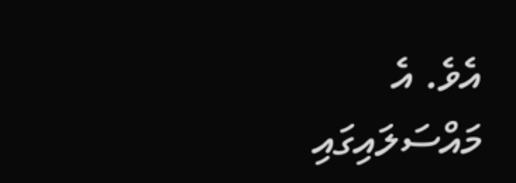އެވެ. އެ މައްސަލައިގައި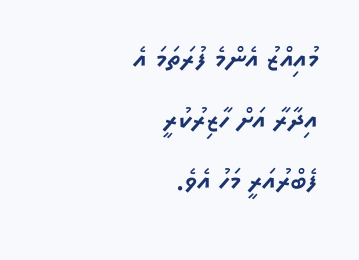މުއިއްޒު އެންމެ ފުރަތަމަ އެ އިދާރާ އަށް ހާޒިރުކުރީ ފެބްރުއަރީ މަހު އެވެ.